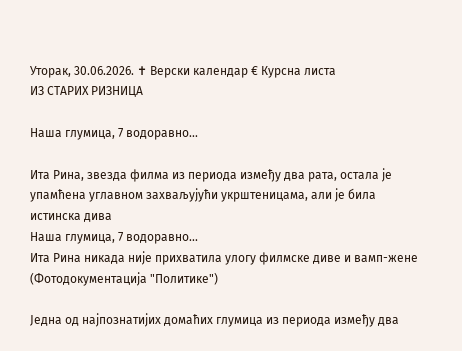Уторак, 30.06.2026. ✝ Верски календар € Курсна листа
ИЗ СТАРИХ РИЗНИЦА

Наша глумица, 7 водоравно...

Ита Рина, звезда филма из периода између два рата, остала је упамћена углавном захваљујући укрштеницама, али је била истинска дива
Наша глумица, 7 водоравно...
Ита Рина никада није прихватила улогу филмске диве и вамп-жене (Фотодокументација "Политике")

Једна од најпознатијих домаћих глумица из периода између два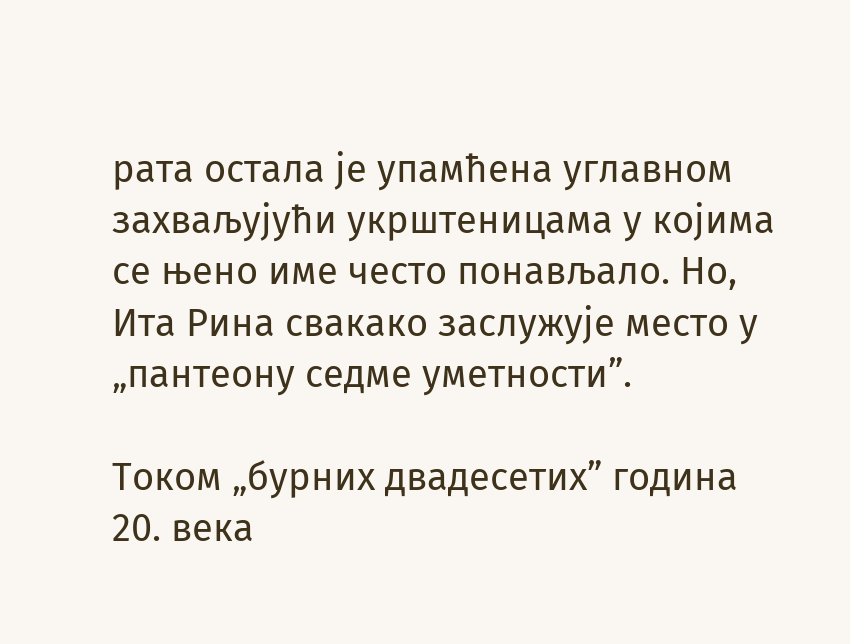рата остала је упамћена углавном захваљујући укрштеницама у којима се њено име често понављало. Но, Ита Рина свакако заслужује место у „пантеону седме уметности”.

Током „бурних двадесетих” година 20. века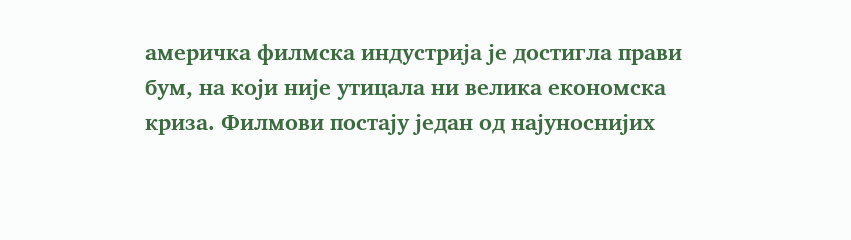америчка филмска индустрија је достигла прави бум, на који није утицала ни велика економска криза. Филмови постају један од најуноснијих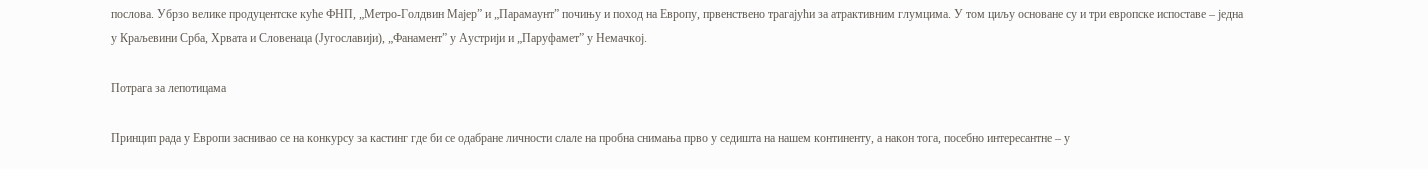послова. Убрзо велике продуцентске куће ФНП, „Метро-Голдвин Мајер” и „Парамаунт” почињу и поход на Европу, првенствено трагајући за атрактивним глумцима. У том циљу основане су и три европске испоставе – једна у Краљевини Срба, Хрвата и Словенаца (Југославији), „Фанамент” у Аустрији и „Паруфамет” у Немачкој.

Потрага за лепотицама

Принцип рада у Европи заснивао се на конкурсу за кастинг где би се одабране личности слале на пробна снимања прво у седишта на нашем континенту, а након тога, посебно интересантне – у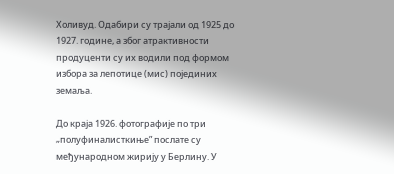Холивуд. Одабири су трајали од 1925 до 1927. године, а због атрактивности продуценти су их водили под формом избора за лепотице (мис) појединих земаља.

До краја 1926. фотографије по три „полуфиналисткиње” послате су међународном жирију у Берлину. У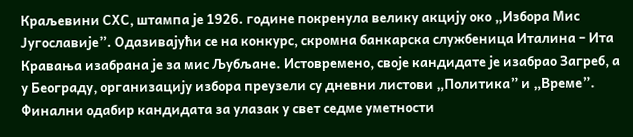Краљевини СХС, штампа је 1926. године покренула велику акцију око „Избора Мис Југославије”. Одазивајући се на конкурс, скромна банкарска службеница Италина – Ита Кравања изабрана је за мис Љубљане. Истовремено, своје кандидате је изабрао Загреб, а у Београду, организацију избора преузели су дневни листови „Политика” и „Време”. Финални одабир кандидата за улазак у свет седме уметности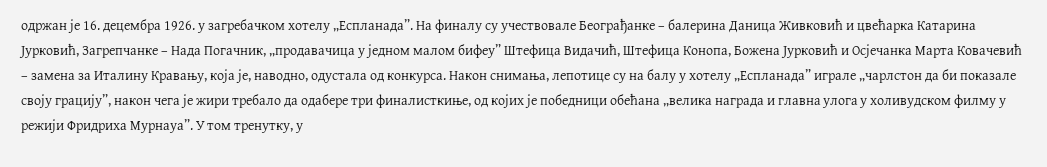одржан је 16. децембра 1926. у загребачком хотелу „Еспланада”. На финалу су учествовале Београђанке – балерина Даница Живковић и цвећарка Катарина Јурковић, Загрепчанке – Нада Погачник, „продавачица у једном малом бифеу” Штефица Видачић, Штефица Конопа, Божена Јурковић и Осјечанка Марта Ковачевић – замена за Италину Кравању, која је, наводно, одустала од конкурса. Након снимања, лепотице су на балу у хотелу „Еспланада” играле „чарлстон да би показале своју грацију”, након чега је жири требало да одабере три финалисткиње, од којих је победници обећана „велика награда и главнa улогa у холивудском филму у режији Фридриха Мурнауа”. У том тренутку, у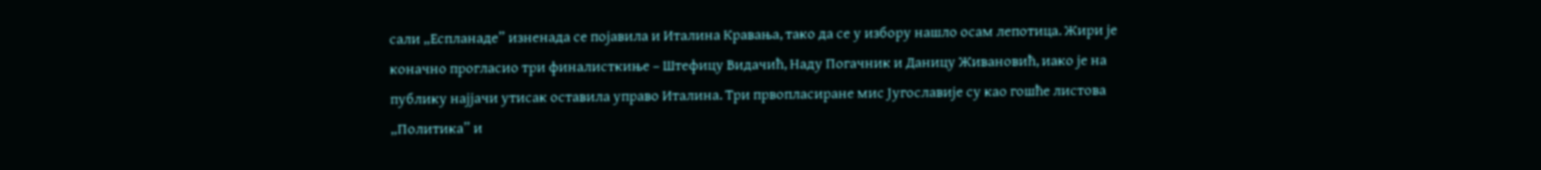сали „Еспланаде” изненада се појавила и Италина Кравања, тако да се у избору нашло осам лепотица. Жири је коначно прогласио три финалисткиње – Штефицу Видачић, Наду Погачник и Даницу Живановић, иако је на публику најјачи утисак оставила управо Италина. Три првопласиране мис Југославије су као гошће листова „Политика” и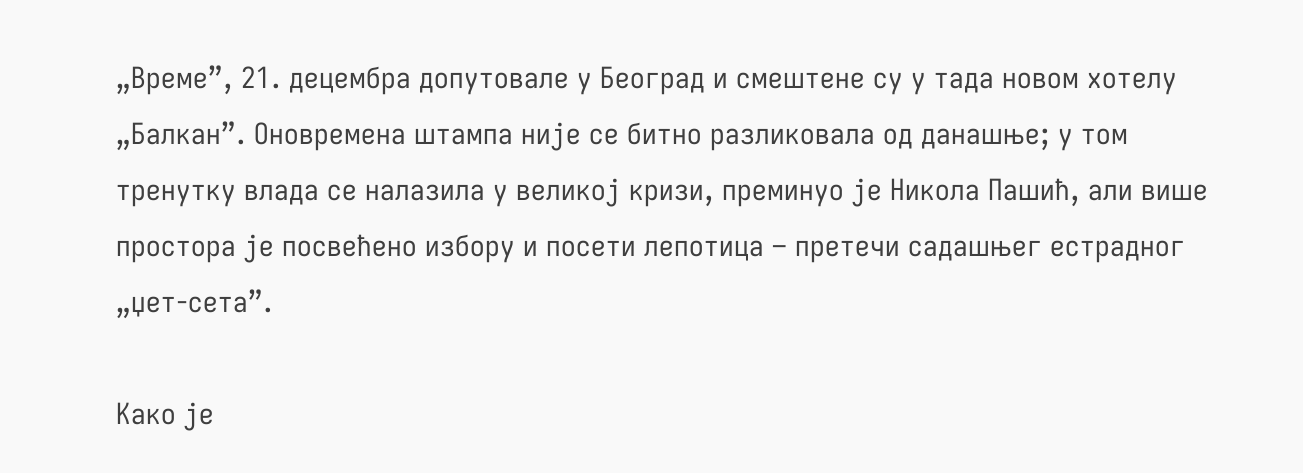„Време”, 21. децембра допутовале у Београд и смештене су у тада новом хотелу „Балкан”. Оновремена штампа није се битно разликовала од данашње; у том тренутку влада се налазила у великој кризи, преминуо је Никола Пашић, али више простора је посвећено избору и посети лепотица – претечи садашњег естрадног „џет-сета”.

Како је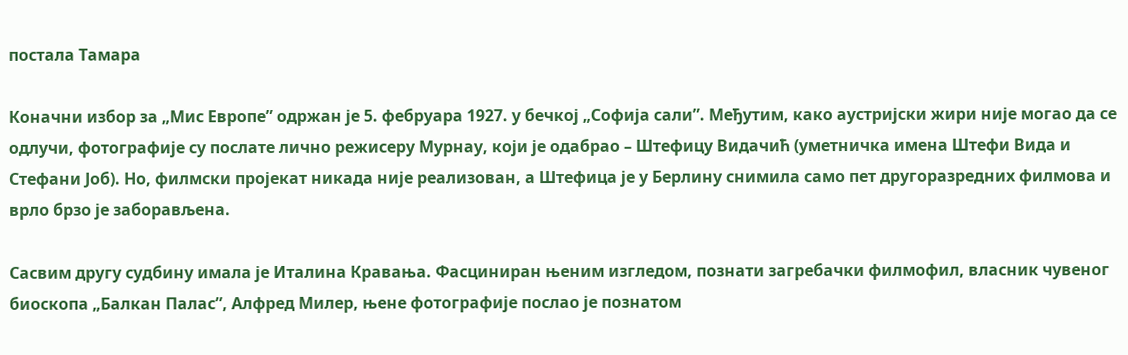постала Тамара

Коначни избор за „Мис Европе” одржан је 5. фебруара 1927. у бечкој „Софија сали”. Међутим, како аустријски жири није могао да се одлучи, фотографије су послате лично режисеру Мурнау, који је одабрао – Штефицу Видачић (уметничка имена Штефи Вида и Стефани Јоб). Но, филмски пројекат никада није реализован, а Штефица је у Берлину снимила само пет другоразредних филмова и врло брзо је заборављена.

Сасвим другу судбину имала је Италина Кравања. Фасциниран њеним изгледом, познати загребачки филмофил, власник чувеног биоскопа „Балкан Палас”, Алфред Милер, њене фотографије послао је познатом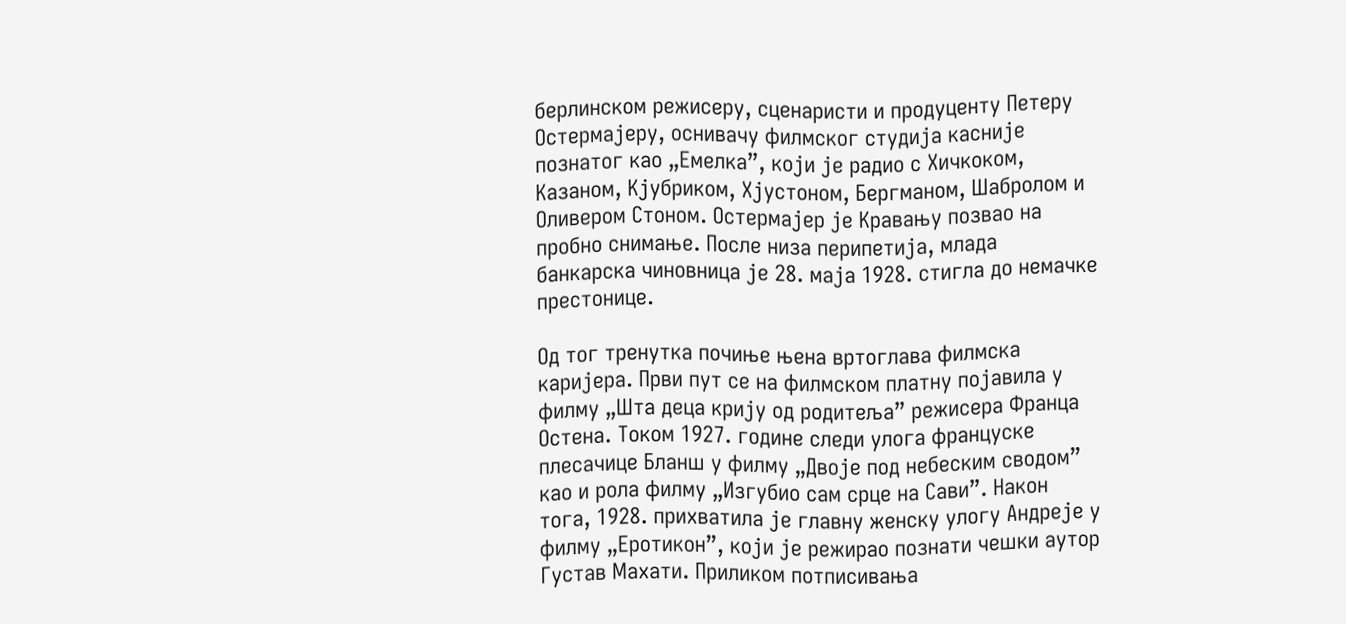берлинском режисеру, сценаристи и продуценту Петеру Остермајеру, оснивачу филмског студија касније познатог као „Емелка”, који је радио с Хичкоком, Казаном, Кјубриком, Хјустоном, Бергманом, Шабролом и Оливером Стоном. Остермајер је Кравању позвао на пробно снимање. После низа перипетија, млада банкарска чиновница је 28. маја 1928. стигла до немачке престонице.

Од тог тренутка почиње њена вртоглава филмска каријера. Први пут се на филмском платну појавила у филму „Шта деца крију од родитеља” режисера Франца Остена. Током 1927. године следи улога француске плесачице Бланш у филму „Двоје под небеским сводом” као и рола филму „Изгубио сам срце на Сави”. Након тога, 1928. прихватила је главну женску улогу Андреје у филму „Еротикон”, који је режирао познати чешки аутор Густав Махати. Приликом потписивања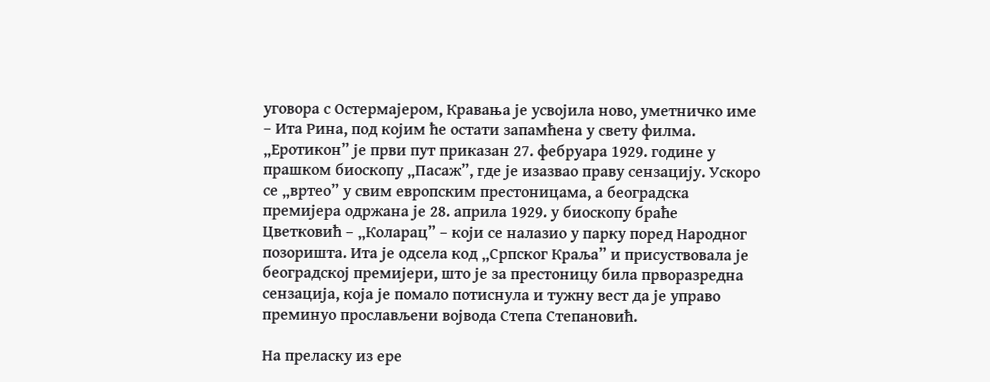уговора с Остермајером, Кравања је усвојила ново, уметничко име – Ита Рина, под којим ће остати запамћена у свету филма. „Еротикон” је први пут приказан 27. фебруара 1929. године у прашком биоскопу „Пасаж”, где је изазвао праву сензацију. Ускоро се „вртео” у свим европским престоницама, а београдска премијера одржана је 28. априла 1929. у биоскопу браће Цветковић – „Коларац” – који се налазио у парку поред Народног позоришта. Ита је одсела код „Српског Краља” и присуствовала је београдској премијери, што је за престоницу била прворазредна сензација, која је помало потиснула и тужну вест да је управо преминуо прослављени војвода Степа Степановић.

На преласку из ере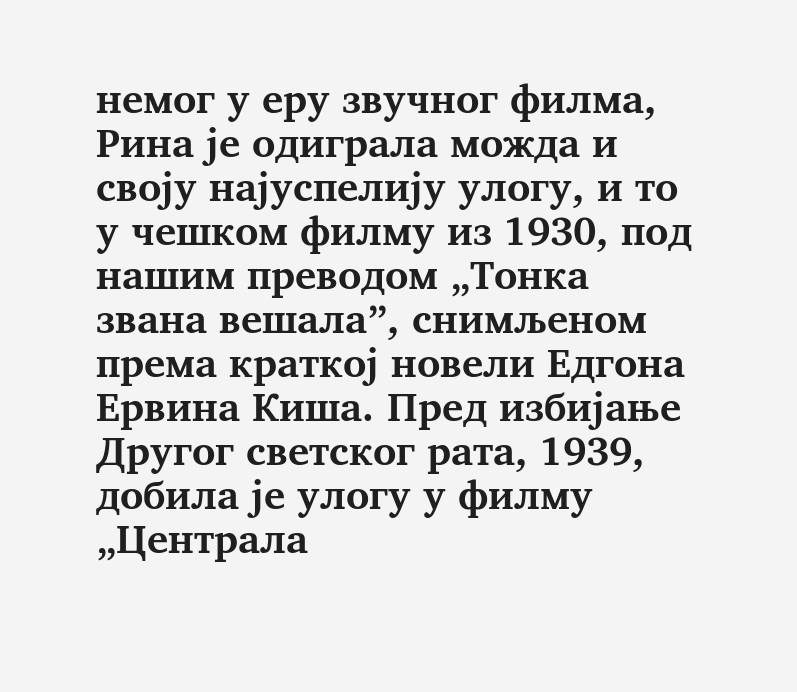немог у еру звучног филма, Рина је одиграла можда и своју најуспелију улогу, и то у чешком филму из 1930, под нашим преводом „Тонка звана вешала”, снимљеном према краткој новели Едгона Ервина Киша. Пред избијање Другог светског рата, 1939, добила је улогу у филму „Централа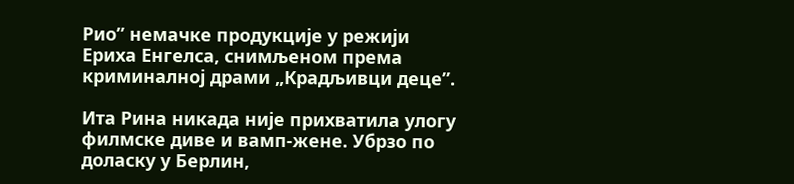Рио” немачке продукције у режији Ериха Енгелса, снимљеном према криминалној драми „Крадљивци деце”.

Ита Рина никада није прихватила улогу филмске диве и вамп-жене. Убрзо по доласку у Берлин,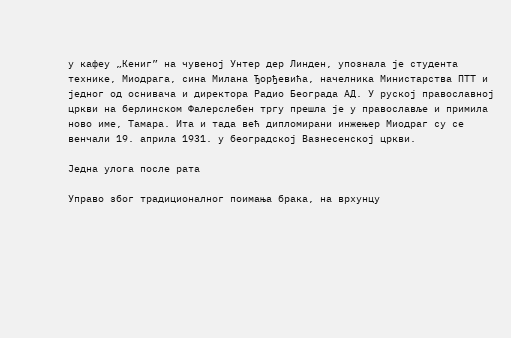у кафеу „Кениг” на чувеној Унтер дер Линден, упознала је студента технике, Миодрага, сина Милана Ђорђевића, начелника Министарства ПТТ и једног од оснивача и директора Радио Београда АД. У руској православној цркви на берлинском Фалерслебен тргу прешла је у православље и примила ново име, Тамара. Ита и тада већ дипломирани инжењер Миодраг су се венчали 19. априла 1931. у београдској Вазнесенској цркви.

Једна улога после рата

Управо због традиционалног поимања брака, на врхунцу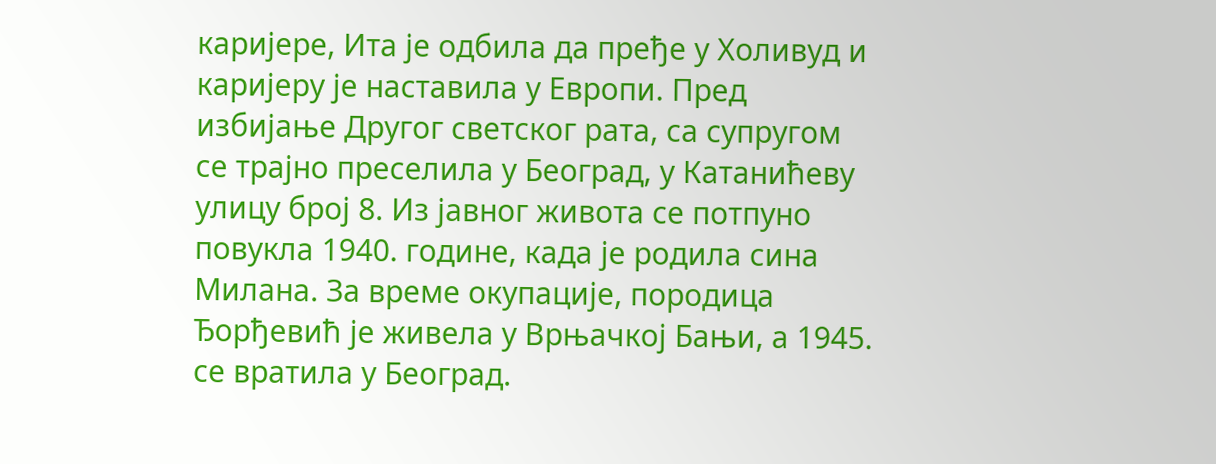каријере, Ита је одбила да пређе у Холивуд и каријеру је наставила у Европи. Пред избијање Другог светског рата, са супругом се трајно преселила у Београд, у Катанићеву улицу број 8. Из јавног живота се потпуно повукла 1940. године, када је родила сина Милана. За време окупације, породица Ђорђевић је живела у Врњачкој Бањи, а 1945. се вратила у Београд.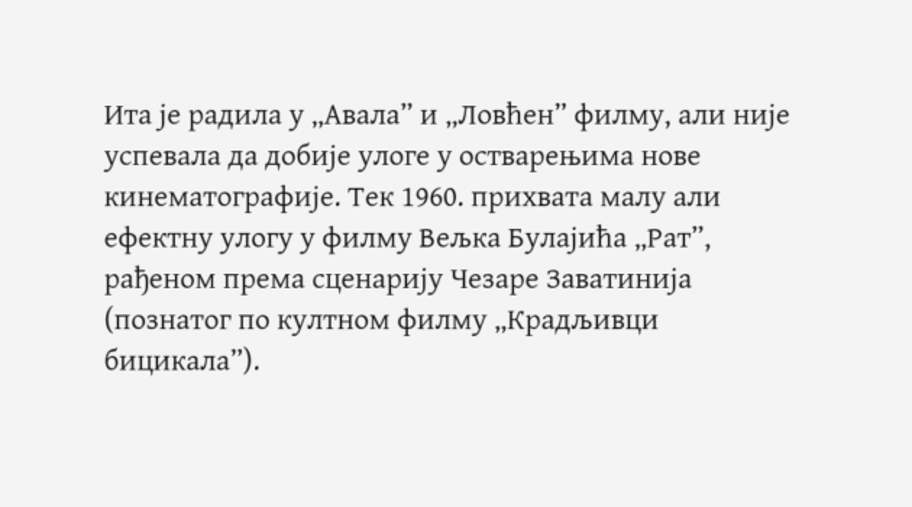Ита је радила у „Авала” и „Ловћен” филму, али није успевала да добије улоге у остварењима нове кинематографије. Тек 1960. прихвата малу али ефектну улогу у филму Вељка Булајића „Рат”, рађеном према сценарију Чезаре Заватинија (познатог по култном филму „Крадљивци бицикала”).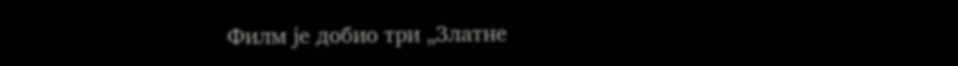Филм је добио три „Златне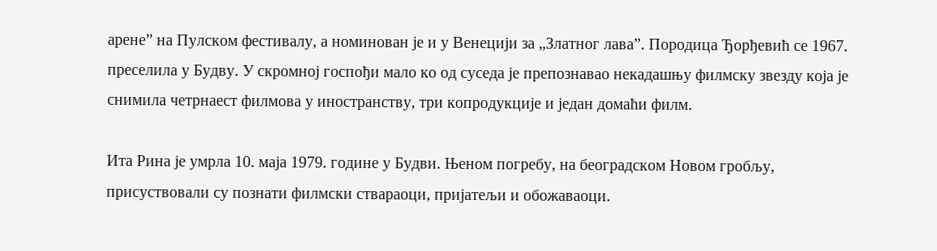арене” на Пулском фестивалу, а номинован је и у Венецији за „Златног лава”. Породица Ђорђевић се 1967. преселила у Будву. У скромној госпођи мало ко од суседа је препознавао некадашњу филмску звезду која је снимила четрнаест филмова у иностранству, три копродукције и један домаћи филм.

Ита Рина је умрла 10. маја 1979. године у Будви. Њеном погребу, на београдском Новом гробљу, присуствовали су познати филмски ствараоци, пријатељи и обожаваоци.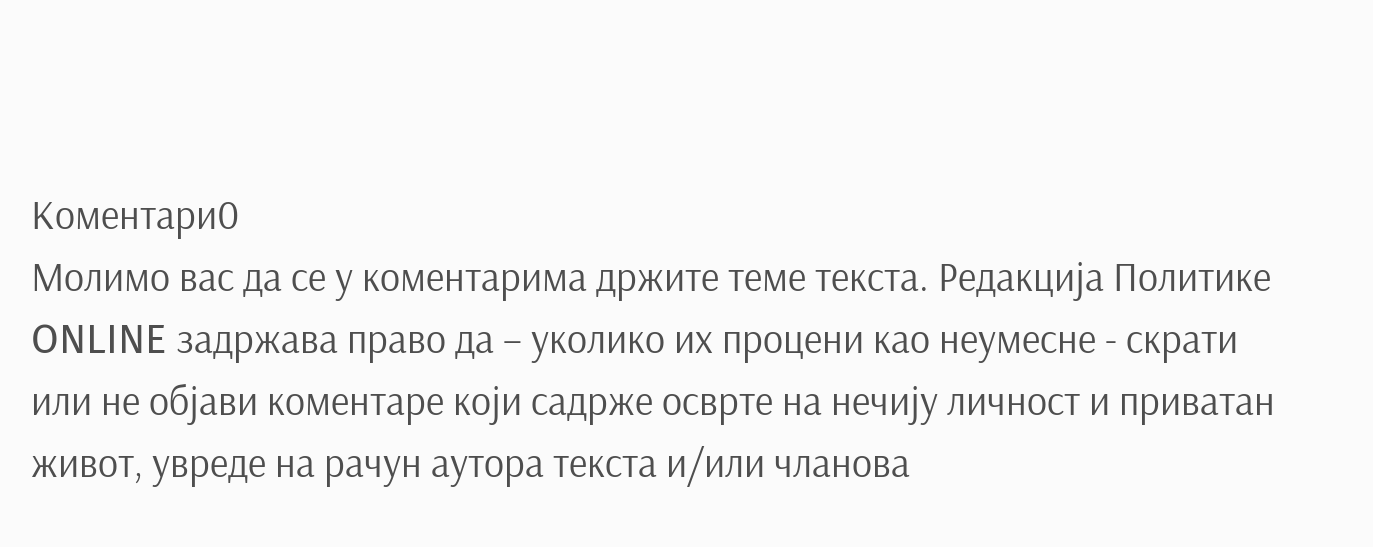Коментари0
Молимо вас да се у коментарима држите теме текста. Редакција Политике ONLINE задржава право да – уколико их процени као неумесне - скрати или не објави коментаре који садрже осврте на нечију личност и приватан живот, увреде на рачун аутора текста и/или чланова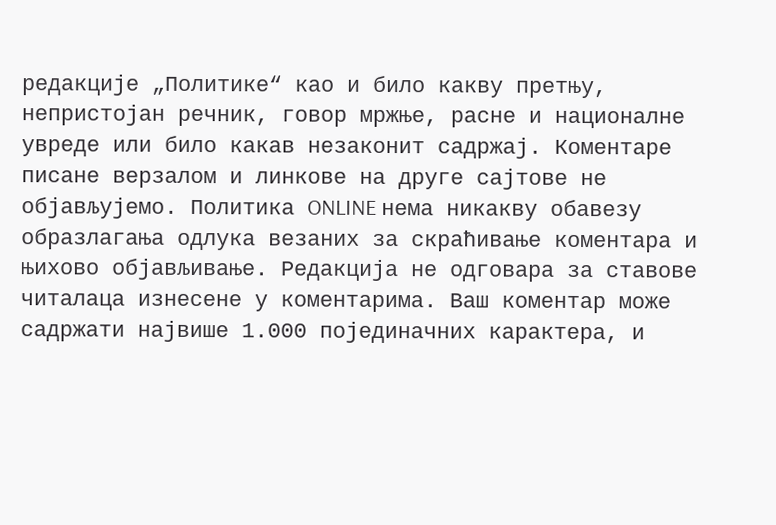редакције „Политике“ као и било какву претњу, непристојан речник, говор мржње, расне и националне увреде или било какав незаконит садржај. Коментаре писане верзалом и линкове на друге сајтове не објављујемо. Политика ONLINE нема никакву обавезу образлагања одлука везаних за скраћивање коментара и њихово објављивање. Редакција не одговара за ставове читалаца изнесене у коментарима. Ваш коментар може садржати највише 1.000 појединачних карактера, и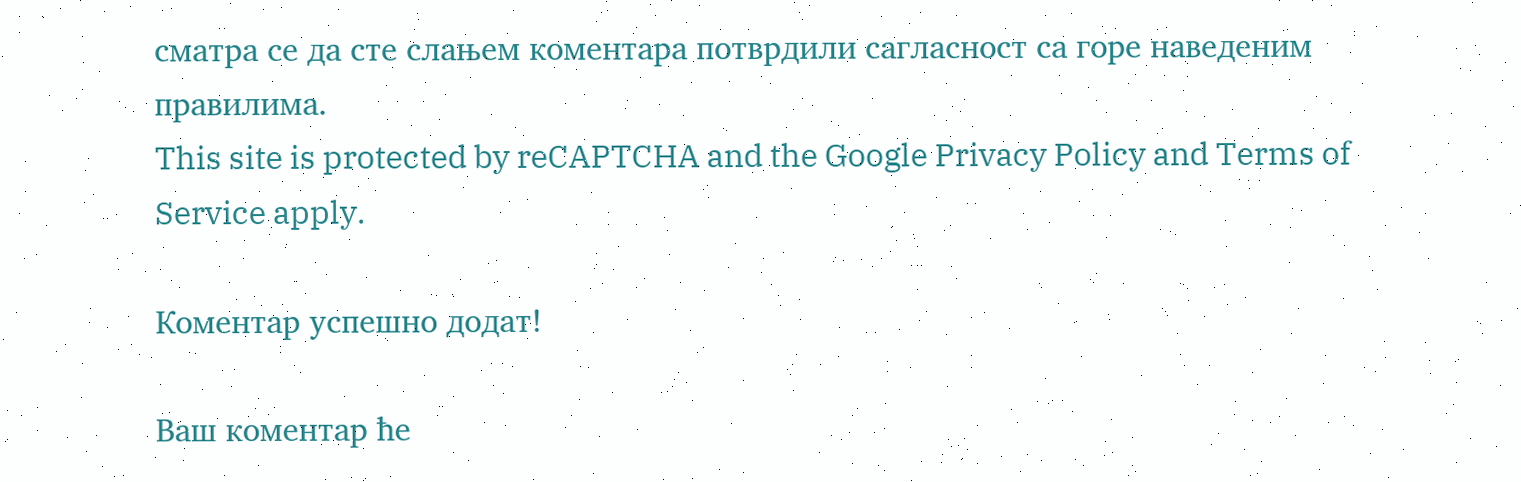сматра се да сте слањем коментара потврдили сагласност са горе наведеним правилима.
This site is protected by reCAPTCHA and the Google Privacy Policy and Terms of Service apply.

Комeнтар успeшно додат!

Ваш комeнтар ћe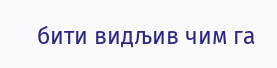бити видљив чим га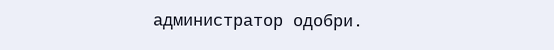администратор одобри.